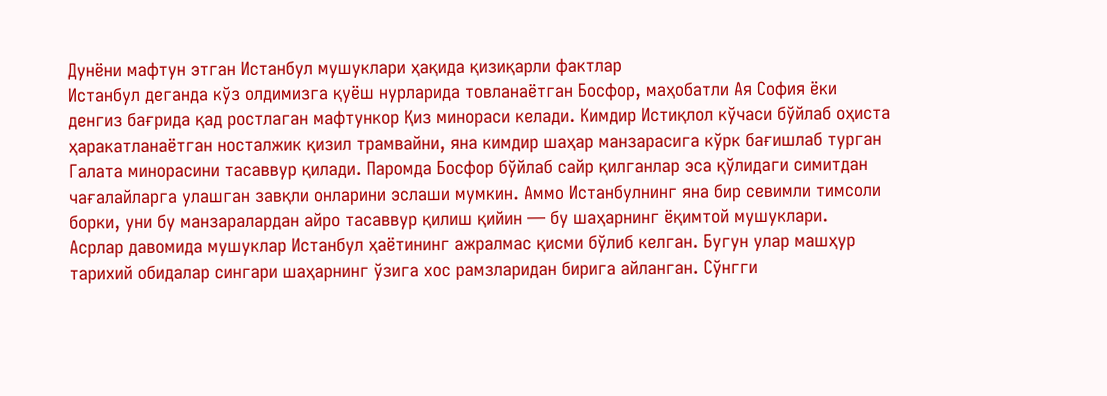Дунёни мафтун этган Истанбул мушуклари ҳақида қизиқарли фактлар
Истанбул деганда кўз олдимизга қуёш нурларида товланаётган Босфор, маҳобатли Ая София ёки денгиз бағрида қад ростлаган мафтункор Қиз минораси келади. Кимдир Истиқлол кўчаси бўйлаб оҳиста ҳаракатланаётган носталжик қизил трамвайни, яна кимдир шаҳар манзарасига кўрк бағишлаб турган Галата минорасини тасаввур қилади. Паромда Босфор бўйлаб сайр қилганлар эса қўлидаги симитдан чағалайларга улашган завқли онларини эслаши мумкин. Аммо Истанбулнинг яна бир севимли тимсоли борки, уни бу манзаралардан айро тасаввур қилиш қийин — бу шаҳарнинг ёқимтой мушуклари.
Асрлар давомида мушуклар Истанбул ҳаётининг ажралмас қисми бўлиб келган. Бугун улар машҳур тарихий обидалар сингари шаҳарнинг ўзига хос рамзларидан бирига айланган. Сўнгги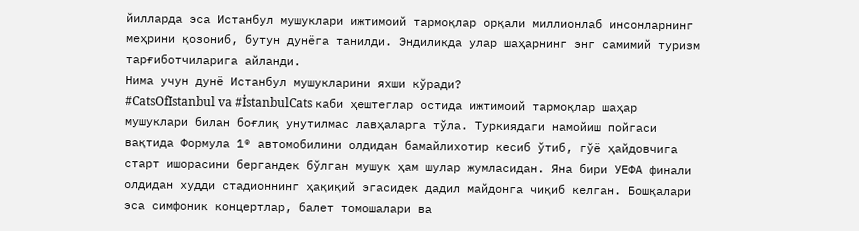йилларда эса Истанбул мушуклари ижтимоий тармоқлар орқали миллионлаб инсонларнинг меҳрини қозониб, бутун дунёга танилди. Эндиликда улар шаҳарнинг энг самимий туризм тарғиботчиларига айланди.
Нима учун дунё Истанбул мушукларини яхши кўради?
#CatsOfIstanbul va #İstanbulCats каби ҳештеглар остида ижтимоий тармоқлар шаҳар мушуклари билан боғлиқ унутилмас лавҳаларга тўла. Туркиядаги намойиш пойгаси вақтида Формула 1® автомобилини олдидан бамайлихотир кесиб ўтиб, гўё ҳайдовчига старт ишорасини бергандек бўлган мушук ҳам шулар жумласидан. Яна бири УEФА финали олдидан худди стадионнинг ҳақиқий эгасидек дадил майдонга чиқиб келган. Бошқалари эса симфоник концертлар, балет томошалари ва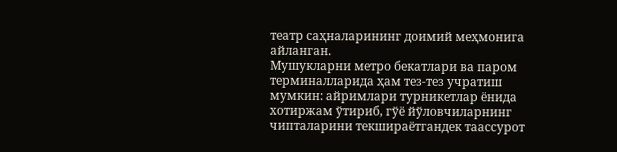театр саҳналарининг доимий меҳмонига айланган.
Мушукларни метро бекатлари ва паром терминалларида ҳам тез-тез учратиш мумкин: айримлари турникетлар ёнида хотиржам ўтириб, гўё йўловчиларнинг чипталарини текшираётгандек таассурот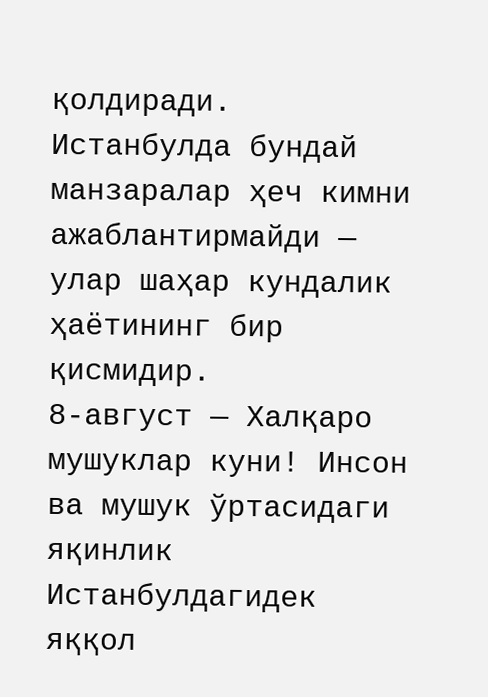қолдиради. Истанбулда бундай манзаралар ҳеч кимни ажаблантирмайди — улар шаҳар кундалик ҳаётининг бир қисмидир.
8-август — Халқаро мушуклар куни! Инсон ва мушук ўртасидаги яқинлик Истанбулдагидек яққол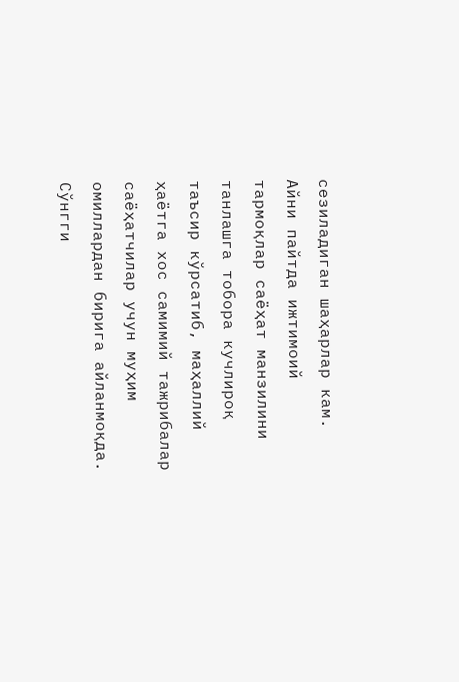сезиладиган шаҳарлар кам. Айни пайтда ижтимоий тармоқлар саёҳат манзилини танлашга тобора кучлироқ таъсир кўрсатиб, маҳаллий ҳаётга хос самимий тажрибалар саёҳатчилар учун муҳим омиллардан бирига айланмоқда. Сўнгги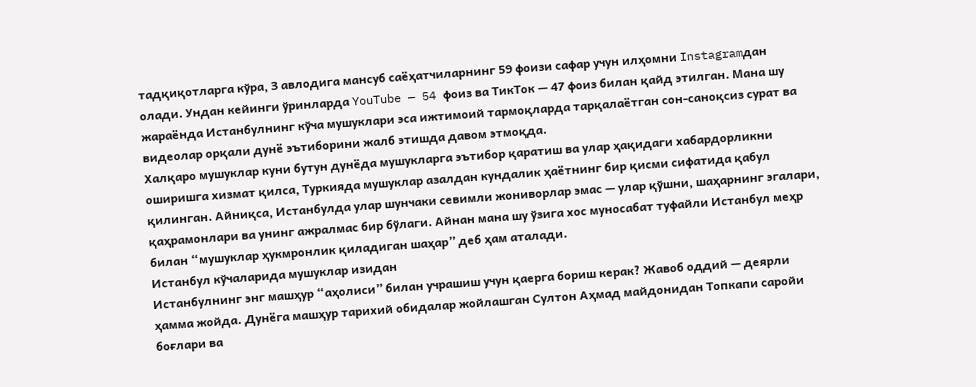тадқиқотларга кўра, З авлодига мансуб саёҳатчиларнинг 59 фоизи сафар учун илҳомни Instagramдан олади. Ундан кейинги ўринларда YouTube — 54 фоиз ва ТикТок — 47 фоиз билан қайд этилган. Мана шу жараёнда Истанбулнинг кўча мушуклари эса ижтимоий тармоқларда тарқалаётган сон-саноқсиз сурат ва видеолар орқали дунё эътиборини жалб этишда давом этмоқда.
Халқаро мушуклар куни бутун дунёда мушукларга эътибор қаратиш ва улар ҳақидаги хабардорликни оширишга хизмат қилса, Туркияда мушуклар азалдан кундалик ҳаётнинг бир қисми сифатида қабул қилинган. Айниқса, Истанбулда улар шунчаки севимли жониворлар эмас — улар қўшни, шаҳарнинг эгалари, қаҳрамонлари ва унинг ажралмас бир бўлаги. Айнан мана шу ўзига хос муносабат туфайли Истанбул меҳр билан “мушуклар ҳукмронлик қиладиган шаҳар” деб ҳам аталади.
Истанбул кўчаларида мушуклар изидан
Истанбулнинг энг машҳур “аҳолиси” билан учрашиш учун қаерга бориш керак? Жавоб оддий — деярли ҳамма жойда. Дунёга машҳур тарихий обидалар жойлашган Султон Аҳмад майдонидан Топкапи саройи боғлари ва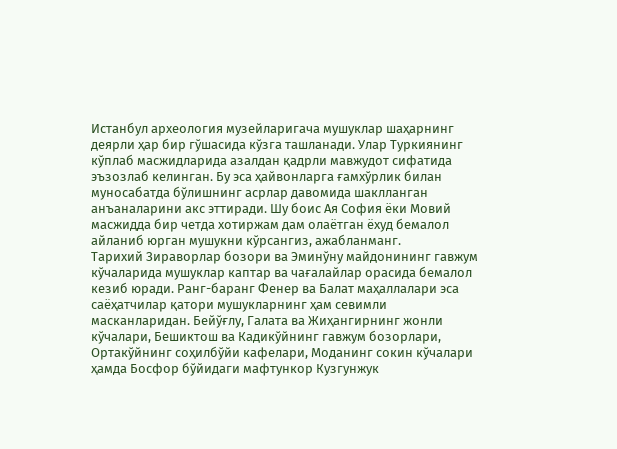Истанбул археология музейларигача мушуклар шаҳарнинг деярли ҳар бир гўшасида кўзга ташланади. Улар Туркиянинг кўплаб масжидларида азалдан қадрли мавжудот сифатида эъзозлаб келинган. Бу эса ҳайвонларга ғамхўрлик билан муносабатда бўлишнинг асрлар давомида шаклланган анъаналарини акс эттиради. Шу боис Ая София ёки Мовий масжидда бир четда хотиржам дам олаётган ёхуд бемалол айланиб юрган мушукни кўрсангиз, ажабланманг.
Тарихий Зираворлар бозори ва Эминўну майдонининг гавжум кўчаларида мушуклар каптар ва чағалайлар орасида бемалол кезиб юради. Ранг-баранг Фенер ва Балат маҳаллалари эса саёҳатчилар қатори мушукларнинг ҳам севимли масканларидан. Бейўғлу, Галата ва Жиҳангирнинг жонли кўчалари, Бешиктош ва Кадикўйнинг гавжум бозорлари, Ортакўйнинг соҳилбўйи кафелари, Моданинг сокин кўчалари ҳамда Босфор бўйидаги мафтункор Кузгунжук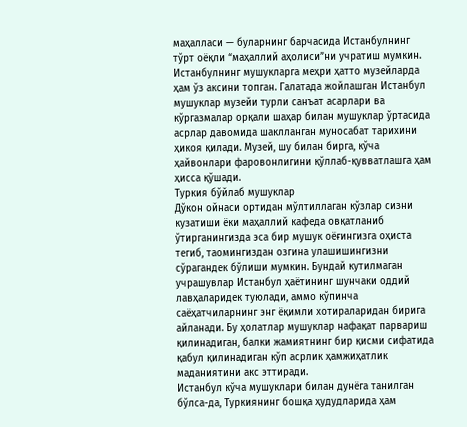маҳалласи — буларнинг барчасида Истанбулнинг тўрт оёқли “маҳаллий аҳолиси”ни учратиш мумкин.
Истанбулнинг мушукларга меҳри ҳатто музейларда ҳам ўз аксини топган. Галатада жойлашган Истанбул мушуклар музейи турли санъат асарлари ва кўргазмалар орқали шаҳар билан мушуклар ўртасида асрлар давомида шаклланган муносабат тарихини ҳикоя қилади. Музей, шу билан бирга, кўча ҳайвонлари фаровонлигини қўллаб-қувватлашга ҳам ҳисса қўшади.
Туркия бўйлаб мушуклар
Дўкон ойнаси ортидан мўлтиллаган кўзлар сизни кузатиши ёки маҳаллий кафеда овқатланиб ўтирганингизда эса бир мушук оёғингизга оҳиста тегиб, таомингиздан озгина улашишингизни сўрагандек бўлиши мумкин. Бундай кутилмаган учрашувлар Истанбул ҳаётининг шунчаки оддий лавҳаларидек туюлади, аммо кўпинча саёҳатчиларнинг энг ёқимли хотираларидан бирига айланади. Бу ҳолатлар мушуклар нафақат парвариш қилинадиган, балки жамиятнинг бир қисми сифатида қабул қилинадиган кўп асрлик ҳамжиҳатлик маданиятини акс эттиради.
Истанбул кўча мушуклари билан дунёга танилган бўлса-да, Туркиянинг бошқа ҳудудларида ҳам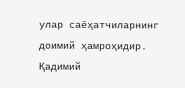улар саёҳатчиларнинг доимий ҳамроҳидир. Қадимий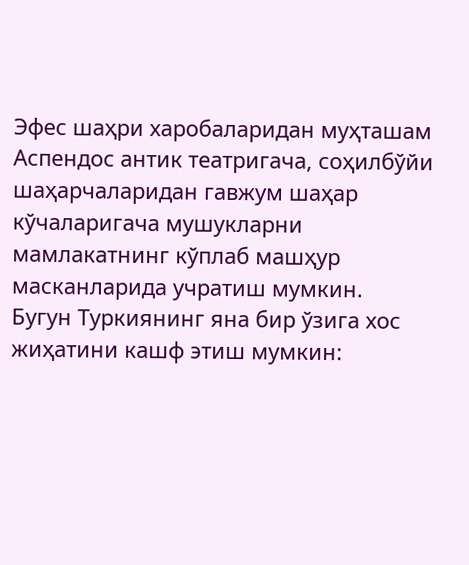Эфес шаҳри харобаларидан муҳташам Аспендос антик театригача, соҳилбўйи шаҳарчаларидан гавжум шаҳар кўчаларигача мушукларни мамлакатнинг кўплаб машҳур масканларида учратиш мумкин.
Бугун Туркиянинг яна бир ўзига хос жиҳатини кашф этиш мумкин: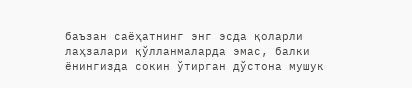баъзан саёҳатнинг энг эсда қоларли лаҳзалари қўлланмаларда эмас, балки ёнингизда сокин ўтирган дўстона мушук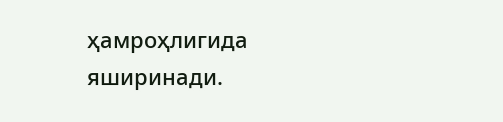ҳамроҳлигида яширинади.